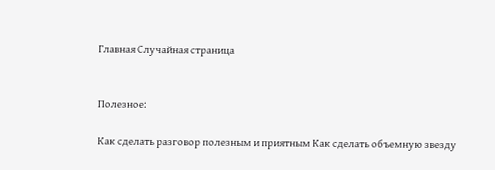Главная Случайная страница


Полезное:

Как сделать разговор полезным и приятным Как сделать объемную звезду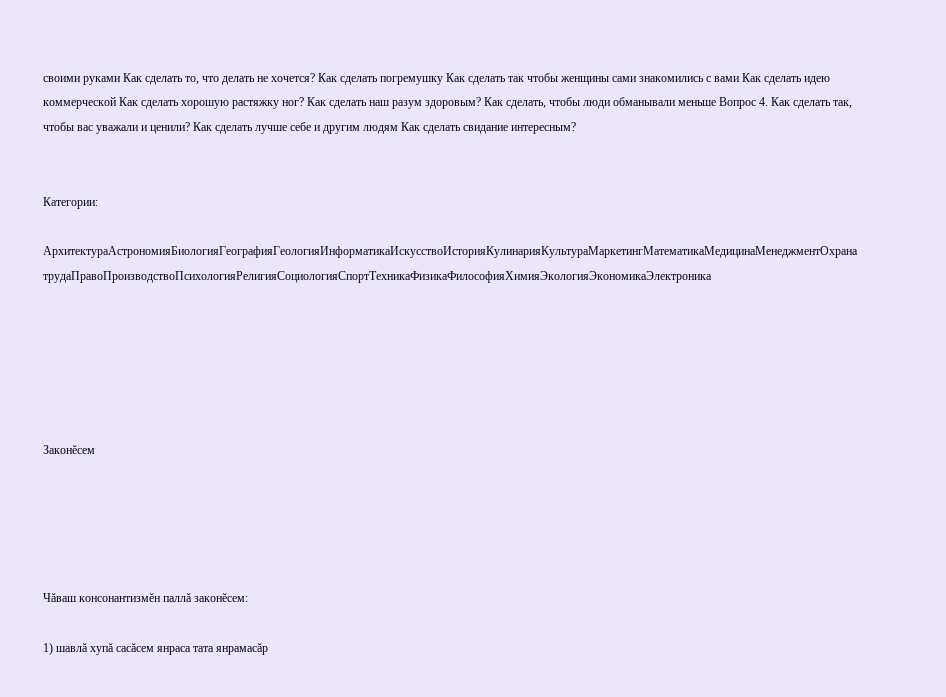своими руками Как сделать то, что делать не хочется? Как сделать погремушку Как сделать так чтобы женщины сами знакомились с вами Как сделать идею коммерческой Как сделать хорошую растяжку ног? Как сделать наш разум здоровым? Как сделать, чтобы люди обманывали меньше Вопрос 4. Как сделать так, чтобы вас уважали и ценили? Как сделать лучше себе и другим людям Как сделать свидание интересным?


Категории:

АрхитектураАстрономияБиологияГеографияГеологияИнформатикаИскусствоИсторияКулинарияКультураМаркетингМатематикаМедицинаМенеджментОхрана трудаПравоПроизводствоПсихологияРелигияСоциологияСпортТехникаФизикаФилософияХимияЭкологияЭкономикаЭлектроника






Законĕсем





Чăваш консонантизмĕн паллă законĕсем:

1) шавлă хупă сасăсем янраса тата янрамасăр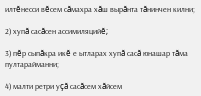илтĕнесси вĕсем сăмахра хăш вырăнта тăнинчен килни;

2) хупă сасăсен ассимиляцийĕ;

3) пĕр сыпăкра икĕ е ытларах хупă сасă юнашар тăма пултарайманни;

4) малти ретри уçă сасăсем хăйсем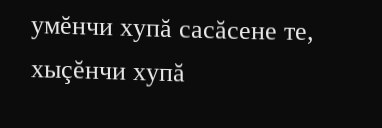умĕнчи хупă сасăсене те, хыçĕнчи хупă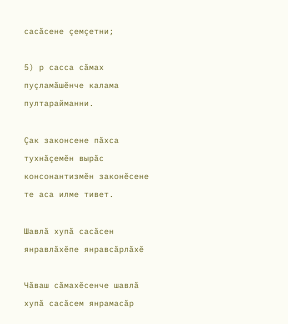сасăсене çемçетни;

5) р сасса сăмах пуçламăшĕнче калама пултарайманни.

Çак законсене пăхса тухнăçемĕн вырăс консонантизмĕн законĕсене те аса илме тивет.

Шавлă хупă сасăсен янравлăхĕпе янравсăрлăхĕ

Чăваш сăмахĕсенче шавлă хупă сасăсем янрамасăр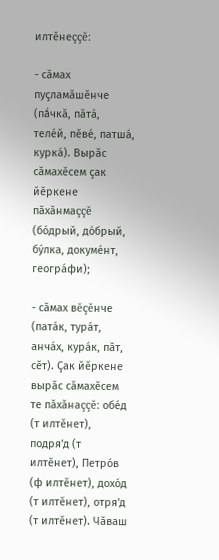илтĕнеççĕ:

- сăмах пуçламăшĕнче (пắчкă, пăтá, телéй, пĕвé, патшá, куркá). Вырăс сăмахĕсем çак йĕркене пăхăнмаççĕ (бóдрый, дóбрый, бýлка, докумéнт, геогрáфи);

- сăмах вĕçĕнче (патáк, турáт, анчáх, курáк, пăт, сĕт). Çак йĕркене вырăс сăмахĕсем те пăхăнаççĕ: обéд (т илтĕнет), подря'д (т илтĕнет), Петрóв (ф илтĕнет), дохóд (т илтĕнет), отря'д (т илтĕнет). Чăваш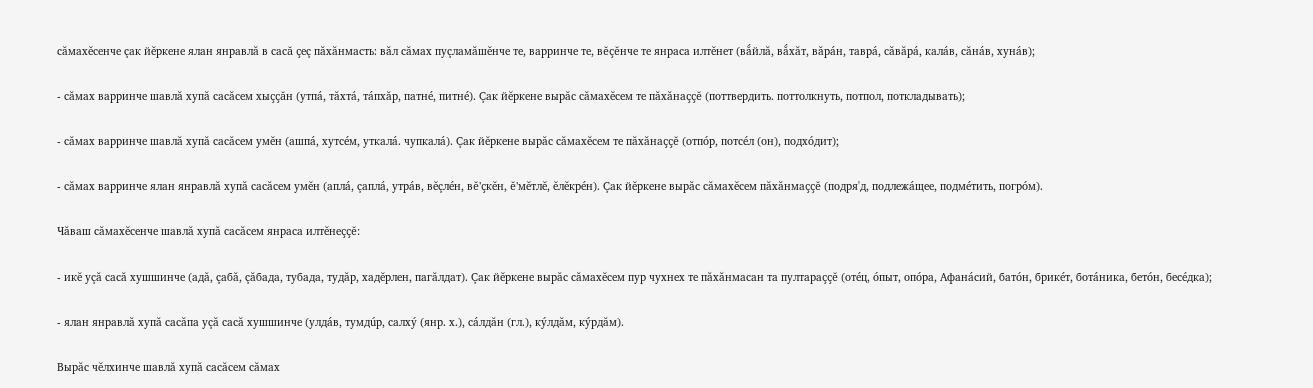сăмахĕсенче çак йĕркене ялан янравлă в сасă çеç пăхăнмасть: вăл сăмах пуçламăшĕнче те, варринче те, вĕçĕнче те янраса илтĕнет (вắйлă, вắхăт, вăрáн, таврá, сăвăрá, калáв, сăнáв, хунáв);

- сăмах варринче шавлă хупă сасăсем хыççăн (утпá, тăхтá, тáпхăр, патнé, питнé). Çак йĕркене вырăс сăмахĕсем те пăхăнаççĕ (поттвердить. поттолкнуть, потпол, поткладывать);

- сăмах варринче шавлă хупă сасăсем умĕн (ашпá, хутсéм, уткалá. чупкалá). Çак йĕркене вырăс сăмахĕсем те пăхăнаççĕ (отпóр, потсéл (он), подхóдит);

- сăмах варринче ялан янравлă хупă сасăсем умĕн (аплá, çаплá, утрáв, вĕçлéн, вĕ'çкĕн, ĕ'мĕтлĕ, ĕлĕкрéн). Çак йĕркене вырăс сăмахĕсем пăхăнмаççĕ (подря'д, подлежáщее, подмéтить, погрóм).

Чăваш сăмахĕсенче шавлă хупă сасăсем янраса илтĕнеççĕ:

- икĕ уçă сасă хушшинче (адă, çабă, çăбада, тубада, тудăр, хадĕрлен, пагăлдат). Çак йĕркене вырăс сăмахĕсем пур чухнех те пăхăнмасан та пултараççĕ (отéц, óпыт, опóра, Афанáсий, батóн, брикéт, ботáника, бетóн, бесéдка);

- ялан янравлă хупă сасăпа уçă сасă хушшинче (улдáв, тумдúр, салхý (янр. х.), сáлдăн (гл.), кýлдăм, кýрдăм).

Вырăс чĕлхинче шавлă хупă сасăсем сăмах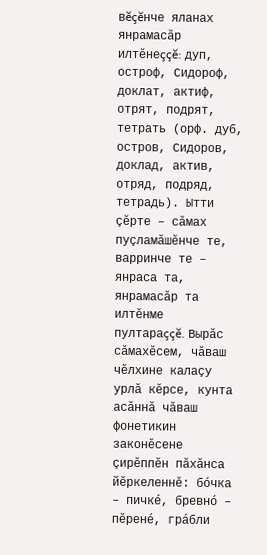вĕçĕнче яланах янрамасăр илтĕнеççĕ: дуп, остроф, Сидороф, доклат, актиф, отрят, подрят, тетрать (орф. дуб, остров, Сидоров, доклад, актив, отряд, подряд, тетрадь). Ытти çĕрте – сăмах пуçламăшĕнче те, варринче те – янраса та, янрамасăр та илтĕнме пултараççĕ. Вырăс сăмахĕсем, чăваш чĕлхине калаçу урлă кĕрсе, кунта асăннă чăваш фонетикин законĕсене çирĕппĕн пăхăнса йĕркеленнĕ: бóчка – пичкé, бревнó – пĕренé, грáбли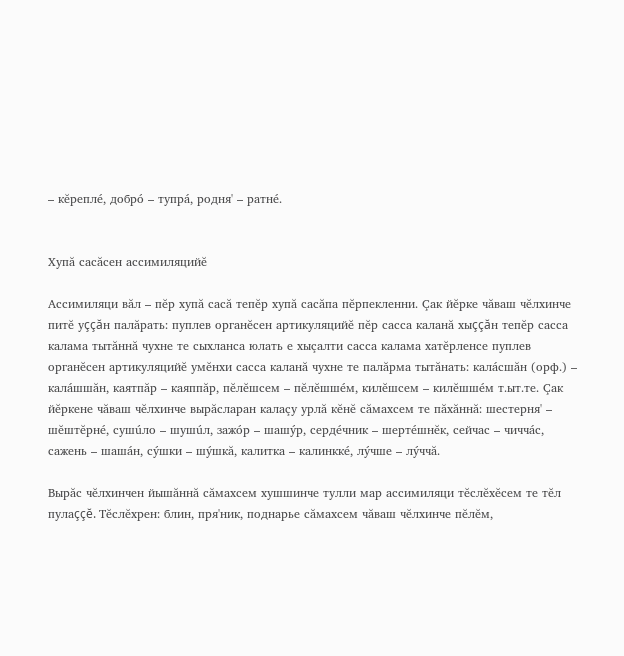– кĕреплé, добрó – тупрá, родня' – ратнé.


Хупă сасăсен ассимиляцийĕ

Ассимиляци вăл – пĕр хупă сасă тепĕр хупă сасăпа пĕрпекленни. Çак йĕрке чăваш чĕлхинче питĕ уççăн палăрать: пуплев органĕсен артикуляцийĕ пĕр сасса каланă хыççăн тепĕр сасса калама тытăннă чухне те сыхланса юлать е хыçалти сасса калама хатĕрленсе пуплев органĕсен артикуляцийĕ умĕнхи сасса каланă чухне те палăрма тытăнать: калáсшăн (орф.) – калáшшăн, каятпăр – каяппăр, пĕлĕшсем – пĕлĕшшéм, килĕшсем – килĕшшéм т.ыт.те. Çак йĕркене чăваш чĕлхинче вырăсларан калаçу урлă кĕнĕ сăмахсем те пăхăннă: шестерня' – шĕштĕрнé, сушúло – шушúл, зажóр – шашýр, сердéчник – шертéшнĕк, сейчас – чиччáс, сажень – шашáн, сýшки – шýшкă, калитка – калинккé, лýчше – лýччă.

Вырăс чĕлхинчен йышăннă сăмахсем хушшинче тулли мар ассимиляци тĕслĕхĕсем те тĕл пулаççĕ. Тĕслĕхрен: блин, пря'ник, поднарье сăмахсем чăваш чĕлхинче пĕлĕм,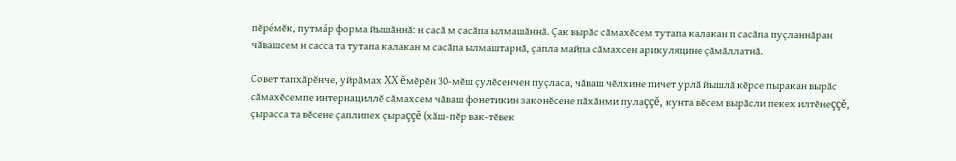пĕрéмĕк, путмáр форма йышăннă: н сасă м сасăпа ылмашăннă. Çак вырăс сăмахĕсем тутапа калакан п сасăпа пуçланнăран чăвашсем н сасса та тутапа калакан м сасăпа ылмаштарнă, çапла майпа сăмахсен арикуляцине çăмăллатнă.

Совет тапхăрĕнче, уйрăмах XX ĕмĕрĕн 30-мĕш çулĕсенчен пуçласа, чăваш чĕлхине пичет урлă йышлă кĕрсе пыракан вырăс сăмахĕсемпе интернациллĕ сăмахсем чăваш фонетикин законĕсене пăхăнми пулаççĕ, кунта вĕсем вырăсли пекех илтĕнеççĕ, çырасса та вĕсене çаплипех çыраççĕ (хăш-пĕр вак-тĕвек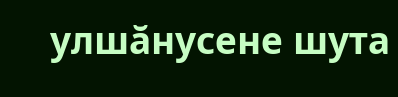улшăнусене шута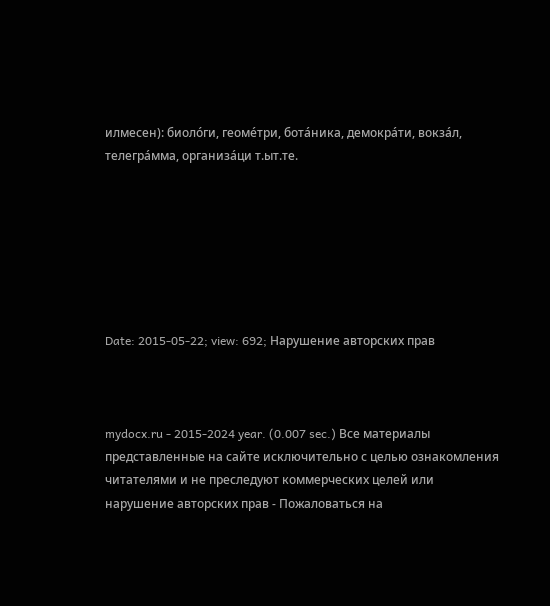илмесен): биолóги, геомéтри, ботáника, демокрáти, вокзáл, телегрáмма, организáци т.ыт.те.







Date: 2015-05-22; view: 692; Нарушение авторских прав



mydocx.ru - 2015-2024 year. (0.007 sec.) Все материалы представленные на сайте исключительно с целью ознакомления читателями и не преследуют коммерческих целей или нарушение авторских прав - Пожаловаться на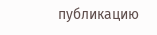публикацию